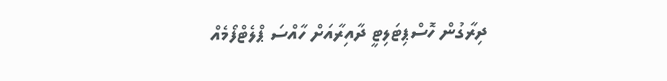ދިރާގުން ހޮސްޕިޓަލިޓީ ދާއިރާއަށް ހާއްސަ ޕްލެޓްފޯމެއް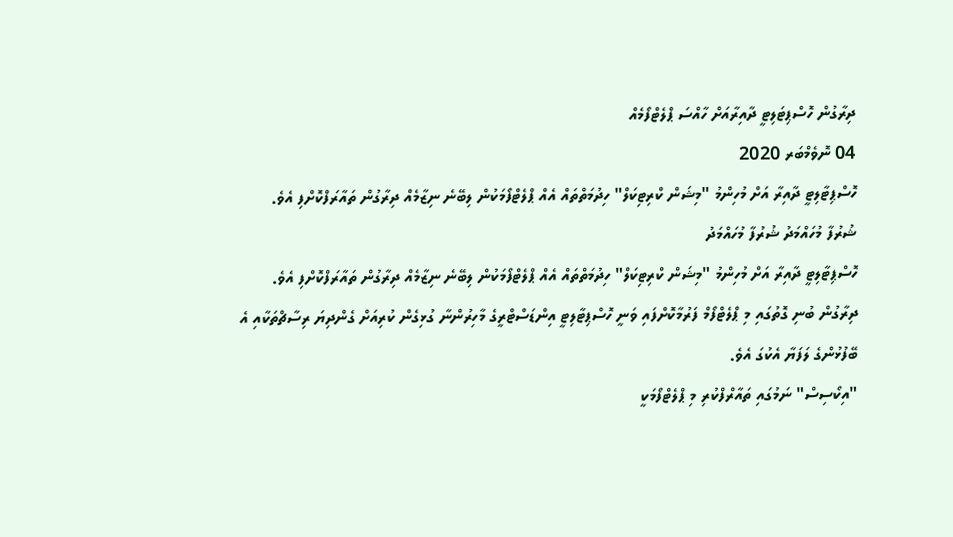ދިރާގުން ހޮސްޕިޓަލިޓީ ދާއިރާއަށް ހާއްސަ ޕްލެޓްފޯމެއް
04 ނޮވެމްބަރ 2020
ހޮސްޕިޓާލިޓީ ދާއިރާ އަށް މުހިންމު "މިޝަން ކްރިޓިކަލް" ހިދުމަތްތައް އެއް ޕްލެޓްފޯމަކުން ލިބޭނެ ނިޒާމެއް ދިރާގުން ތައާރަފްކޮށްފި އެވެ.
ޝުރުފާ މުހައްމަދު ޝުރުފާ މުހައްމަދު
ހޮސްޕިޓާލިޓީ ދާއިރާ އަށް މުހިންމު "މިޝަން ކްރިޓިކަލް" ހިދުމަތްތައް އެއް ޕްލެޓްފޯމަކުން ލިބޭނެ ނިޒާމެއް ދިރާގުން ތައާރަފްކޮށްފި އެވެ.
ދިރާގުން ބުނި ގޮތުގައި މި ޕްލެޓްފޯމް ފަރުމާކޮށްފައި ވަނީ ހޮސްޕިޓާލިޓީ އިންޑަސްޓްރީގެ މާހިރުންނާ ގުޅިގެން ކުރިއަށް ގެންދިޔަ ރިސާޗްތަކާއި އެ ބޭފުޅުންގެ ލަފަޔާ އެކުގަ އެވެ.
"އިކޯސިސް" ނަމުގައި ތައާރްފްކުރި މި ޕްލެޓްފޯމަކީ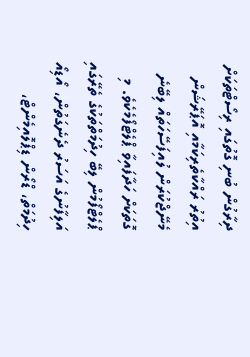ދިރާގުން ބުނި ގޮތުގައި ރިސޯޓްތަކަށް އިތުރު ރައްކާތެރިކަމާއި އޮޕަރޭޝަން މެނޭޖްކުރަން ލުއިފަސޭހަތައް ލިބޭނެ ގޮތަކަށް ހަދާފައިވާ ޕްލެޓްފޯމެކެވެ. މި ޕްލެޓްފޯމުން ލިބޭ ހިދުމަތްތަކުގެ ތެރޭގައި އަލިފާނުގެ އަސަރު ދެނެގަތުން، އޯޑިއޯ ހިދުމަތް، ޑްރޯން ޑިޕްލޮއިމެންޓް،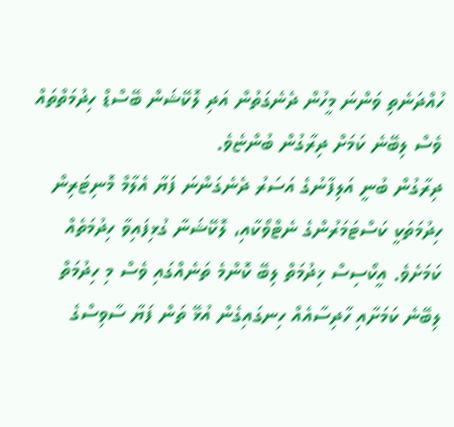ހުއްދަނެތި ވަންނަ މީހުން ދެނެގަތުން އަދި ލޮކޭޝަން ބޭސްޑް ހިދުމަތްތައް ވެސް ލިބޭނެ ކަމަށް ދިރާގުން ބުންޏެވެ.
ދިރާގުން ބުނީ އަލިފާނުގެ އަސަރު ދެނެގަންނަ ފަޔާ އެލާމް މޮނިޓަރިން ހިދުމަތަކީ ކަސްޓަމަރުންގެ ނެޓްވޯކާއި، ލޮކޭޝަނާ ގުޅިފައިވާ ހިދުމަތެއް ކަމަށެވެ. އީކޯސިސް ޚިދުމަތް ލިބޭ ކޮންމެ ތަނެއްގައި ވެސް މި ހިދުމަތް ލިބޭނެ ކަމަށާއި ހާދިސާއެއް ހިނގައިގެން އުޅޭ ތަން ފަޔާ ސާވިސްގެ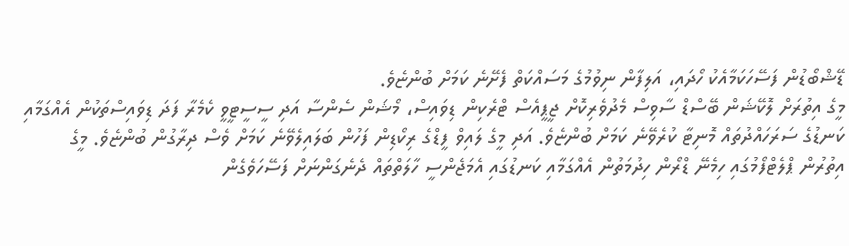ޑޭޝްބޯޑުން ފަސޭހަކަމާއެކު ހޯދައި، އަލިފާން ނިވުމުގެ މަސައްކަތް ފެށޭނެ ކަމަށް ބުންޏެވެ.
މީގެ އިތުރަށް ލޮކޭޝަން ބޭސްޑް ސާވިސް މެދުވެރިކޮށް ޖީޕީއެސް ޓްރެކިން ޑިވައިސް، މޯޝަން ސެންސާ އަދި ސީސީޓީވީ ކެމެރާ ފަދަ ޑިވައިސްތަކުން އެއްގަމާއި ކަނޑުގެ ސަރަހައްދުތައް މޮނިޓާ ކުރެވޭނެ ކަމަށް ބުންޏެވެ. އަދި މީގެ ލައިވް ފީޑްގެ ރިކޯޑިން ފަހުން ބަލައިލެވޭނެ ކަމަށް ވެސް ދިރާގުން ބުންޏެވެ. މީގެ އިތުރުން ޕްލެޓްފޯމުގައި ހިމެނޭ ޑްރޯން ހިދުމަތުން އެއްގަމާއި ކަނޑުގައި އެމަޖެންސީ ހާލަތްތައް ދެނެގަންނަށް ފަސޭހަވެގެން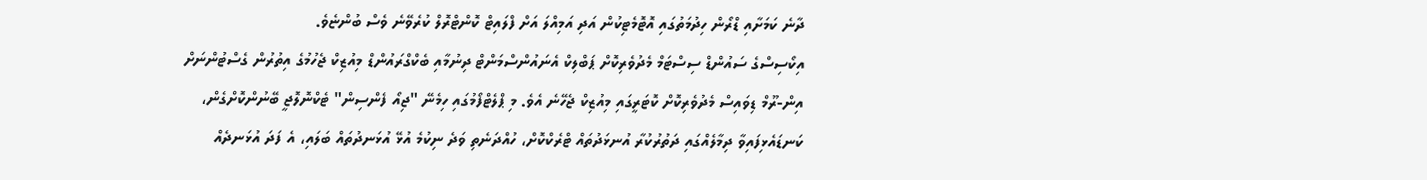ދާނެ ކަމަށާއި ޑްރޯން ހިދުމަތުގައި އޮޓޮމެޓިކުން އަދި އަމިއްލަ އަށް ފްލައިޓް ކޮންޓްރޮލް ކުރެވޭނެ ވެސް ބުންޏެވެ.
އިކޯސިސްގެ ސައުންޑް ސިސްޓަމް މެދުވެރިކޮށް ޕަބްލިކް އެނައުންސްމަންޓް ދިނުމާއި ބެކްގްރައުންޑް މިއުޒިކް ޖެހުމުގެ އިތުރުން ގެސްޓުންނަށް އިން-ރޫމް ޑިވައިސް މެދުވެރިކޮށް ކޮޓަރީގައި މިއުޒިކް ޖެހޭނެ އެވެ. މި ޕްލެޓްފޯމުގައި ހިމެނޭ "ޖިއޯ ފެންސިން" ޓެކްނޮލޮޖީ ބޭނުންކޮށްގެން، ކަނޑައެޅިފައިވާ ދިމާލެއްގައި ދަތުރުކުރާ އުނޅަދުތައް ޓްރެކްކޮށް، ހުއްދަނެތި ވަދެ ނިކުމެ އުޅޭ އުޅަނދުތައް ބަލައި، އެ ފަދަ އުޅަނދެއް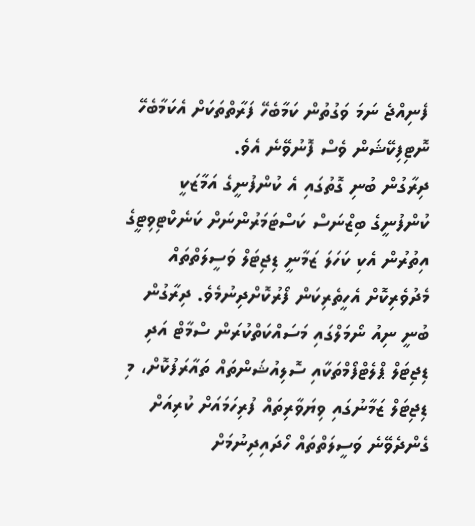ފެނިއްޖެ ނަމަ ވަގުތުން ކަމާބެހޭ ފަރާތްތަކަށް އެކަމާބެހޭ ނޮޓިފިކޭޝަން ވެސް ފޮނުވޭނެ އެވެ.
ދިރާގުން ބުނި ގޮތުގައި އެ ކުންފުނީގެ އަމާޒަކީ ކުންފުނީގެ ބިޒްނަސް ކަސްޓަމަރުންނަށް ކަނެކްޓިވިޓީގެ އިތުރުން އެކި ކަހަލަ ޒަމާނީ ޑިޖިޓަލް ވަސީލަތްތައް މެދުވެރިކޮށް އެހީތެރިކަން ފޯރުކޮށްދިނުމެވެ. ދިރާގުން ބުނީ ނިއު ނޯމަލްގައި މަސައްކަތްކުރަން ސްމާޓް އަދި ޑިޖިޓަލް ޕްލެޓްފޯމްތަކާއި ސޮލިއުޝަންތައް ތައާރަފުކޮށް، މި ޑިޖިޓަލް ޒަމާނުގައި ވިޔަވާރިތައް ފުރިހަމައަށް ކުރިއަށް ގެންދެވޭނެ ވަސީލަތްތައް ހޯދައިދިނުމަށް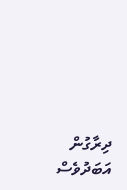ދިރާގުން އަބަދުވެސް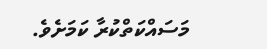މަސައްކަތްކުރާ ކަމަށެވެ.